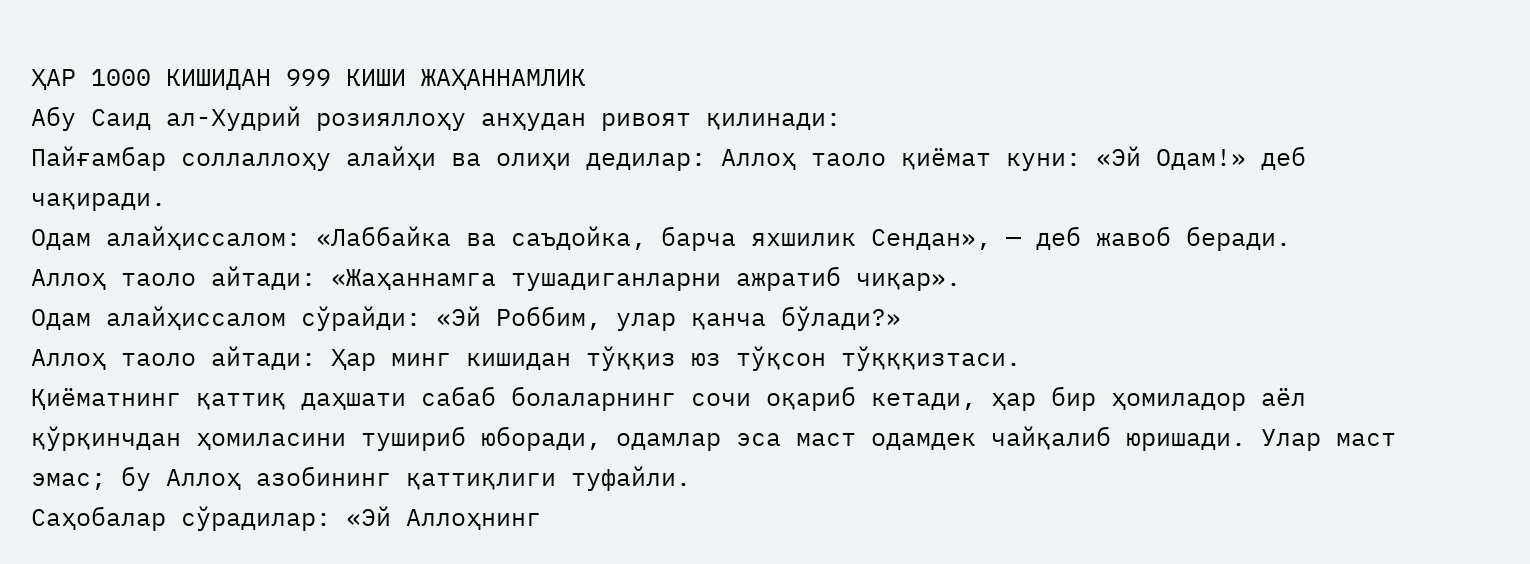ҲАР 1000 КИШИДАН 999 КИШИ ЖАҲАННАМЛИК
Абу Саид ал-Худрий розияллоҳу анҳудан ривоят қилинади:
Пайғамбар соллаллоҳу алайҳи ва олиҳи дедилар: Аллоҳ таоло қиёмат куни: «Эй Одам!» деб чақирaди.
Одам алайҳиссалом: «Лаббайка ва саъдойка, барча яхшилик Сендан», — деб жавоб беради.
Аллоҳ таоло айтади: «Жаҳаннамга тушадиганларни ажратиб чиқар».
Одам алайҳиссалом сўрайди: «Эй Роббим, улар қанча бўлади?»
Аллоҳ таоло айтади: Ҳар минг кишидан тўққиз юз тўқсон тўқққизтаси.
Қиёматнинг қаттиқ даҳшати сабаб болаларнинг сочи оқариб кетади, ҳар бир ҳомиладор аёл қўрқинчдан ҳомиласини тушириб юборади, одамлар эса маст одамдек чайқалиб юришади. Улар маст эмас; бу Аллоҳ азобининг қаттиқлиги туфайли.
Саҳобалар сўрадилар: «Эй Аллоҳнинг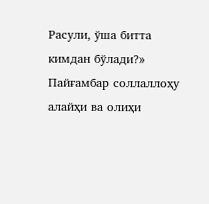Расули, ўша битта кимдан бўлади?»
Пайғамбар соллаллоҳу алайҳи ва олиҳи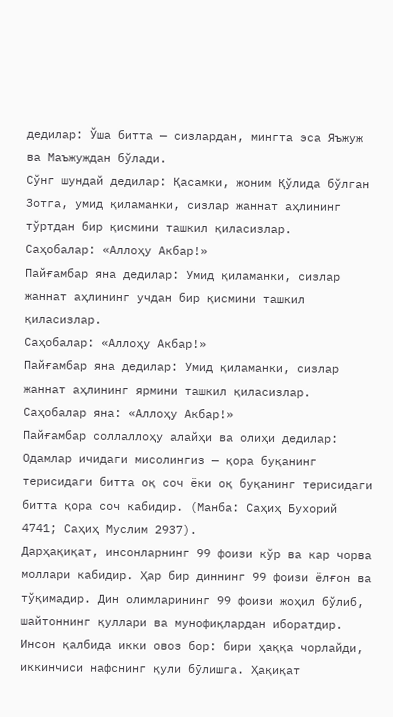дедилар: Ўша битта — сизлардан, мингта эса Яъжуж ва Маъжуждан бўлади.
Сўнг шундай дедилар: Қасамки, жоним Қўлида бўлган Зотга, умид қиламанки, сизлар жаннат аҳлининг тўртдан бир қисмини ташкил қиласизлар.
Саҳобалар: «Аллоҳу Акбар!»
Пайғамбар яна дедилар: Умид қиламанки, сизлар жаннат аҳлининг учдан бир қисмини ташкил қиласизлар.
Саҳобалар: «Аллоҳу Акбар!»
Пайғамбар яна дедилар: Умид қиламанки, сизлар жаннат аҳлининг ярмини ташкил қиласизлар.
Саҳобалар яна: «Аллоҳу Акбар!»
Пайғамбар соллаллоҳу алайҳи ва олиҳи дедилар: Одамлар ичидаги мисолингиз — қора буқанинг терисидаги битта оқ соч ёки оқ буқанинг терисидаги битта қора соч кабидир. (Манба: Саҳиҳ Бухорий 4741; Саҳиҳ Муслим 2937).
Дарҳақиқат, инсонларнинг 99 фоизи кўр ва кар чорва моллари кабидир. Ҳар бир диннинг 99 фоизи ёлғон ва тўқимадир. Дин олимларининг 99 фоизи жоҳил бўлиб, шайтоннинг қуллари ва мунофиқлардан иборатдир.
Инсон қалбида икки овоз бор: бири ҳаққа чорлайди, иккинчиси нафснинг қули бӯлишга. Ҳақиқат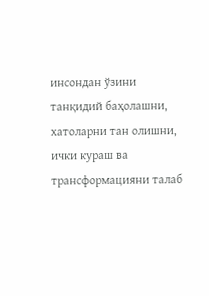инсондан ўзини танқидий баҳолашни, хатоларни тан олишни, ички кураш ва трансформацияни талаб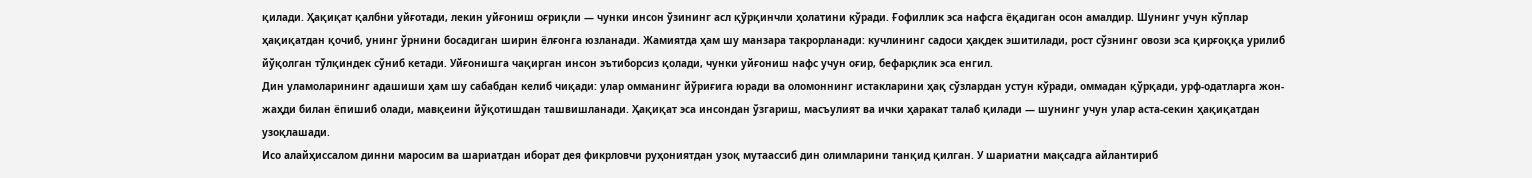қилади. Ҳақиқат қалбни уйғотади, лекин уйғониш оғриқли — чунки инсон ўзининг асл қўрқинчли ҳолатини кўради. Ғофиллик эса нафсга ёқадиган осон амалдир. Шунинг учун кўплар ҳақиқатдан қочиб, унинг ўрнини босадиган ширин ёлғонга юзланади. Жамиятда ҳам шу манзара такрорланади: кучлининг садоси ҳақдек эшитилади, рост сўзнинг овози эса қирғоққа урилиб йўқолган тўлқиндек сўниб кетади. Уйғонишга чақирган инсон эътиборсиз қолади, чунки уйғониш нафс учун оғир, бефарқлик эса енгил.
Дин уламоларининг адашиши ҳам шу сабабдан келиб чиқади: улар омманинг йўриғига юради ва оломоннинг истакларини ҳақ сўзлардан устун кўради, оммадан қўрқади, урф-одатларга жон-жаҳди билан ёпишиб олади, мавқеини йўқотишдан ташвишланади. Ҳақиқат эса инсондан ўзгариш, масъулият ва ички ҳаракат талаб қилади — шунинг учун улар аста-секин ҳақиқатдан узоқлашади.
Исо алайҳиссалом динни маросим ва шариатдан иборат дея фикрловчи руҳониятдан узоқ мутаассиб дин олимларини танқид қилган. У шариатни мақсадга айлантириб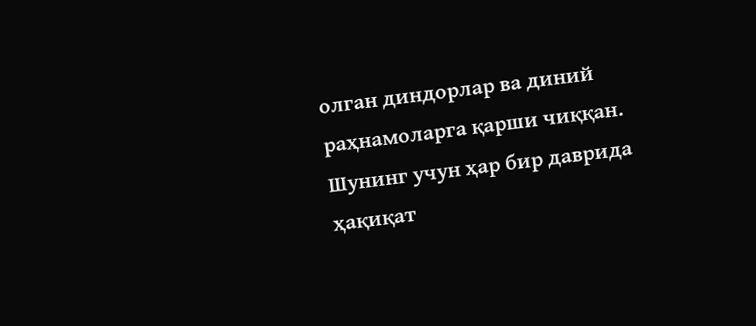олган диндорлар ва диний раҳнамоларга қарши чиққан. Шунинг учун ҳар бир даврида ҳақиқат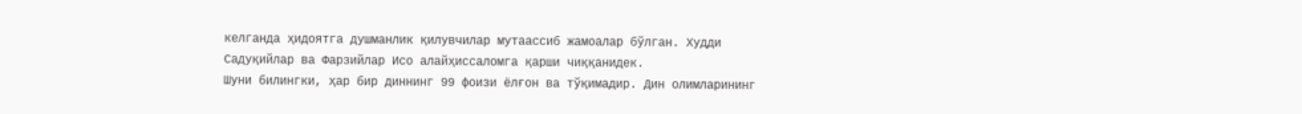келганда ҳидоятга душманлик қилувчилар мутаассиб жамоалар бўлган. Худди Садуқийлар ва Фарзийлар Исо алайҳиссаломга қарши чиққанидек.
Шуни билингки, ҳар бир диннинг 99 фоизи ёлғон ва тўқимадир. Дин олимларининг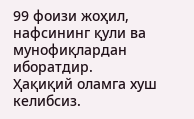99 фоизи жоҳил, нафсининг қули ва мунофиқлардан иборатдир.
Ҳақиқий оламга хуш келибсиз.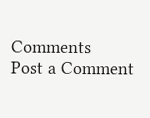Comments
Post a Comment